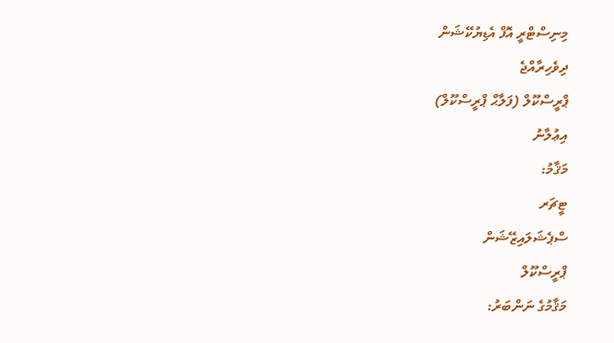މިނިސްޓްރީ އޮފް އެޑިޔުކޭޝަން
ދިވެހިރާއްޖެ
ޕްރީސްކޫލް (ފަލާޙް ޕްރީސްކޫލް)
އިޢުލާނު
މަޤާމު:
ޓީޗަރ
ސްޕެޝަލައިޒޭޝަން
ޕްރީސްކޫލް
މަޤާމުގެ ނަންބަރު: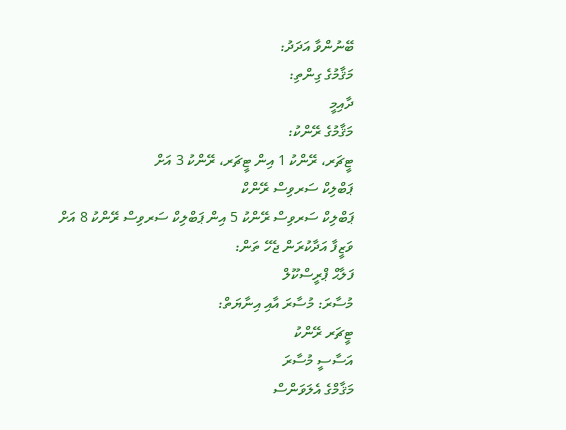ބޭނުންވާ އަދަދު:
މަޤާމުގެ ގިންތި:
ދާއިމީ
މަޤާމުގެ ރޭންކު:
ޓީޗަރ، ރޭންކު 1 އިން ޓީޗަރ، ރޭންކު 3 އަށް
ޕަބްލިކް ސަރވިސް ރޭންކް
ޕަބްލިކް ސަރވިސް ރޭންކު 5 އިން ޕަބްލިކް ސަރވިސް ރޭންކު 8 އަށް
ވަޒީފާ އަދާކުރަން ޖެހޭ ތަން:
ފަލާޙް ޕްރީސްކޫލް
މުސާރަ: މުސާރަ އާއި އިނާޔަތް:
ޓީޗަރ ރޭންކު
އަސާސީ މުސާރަ
މަޤާމްގެ އެލަވަންސް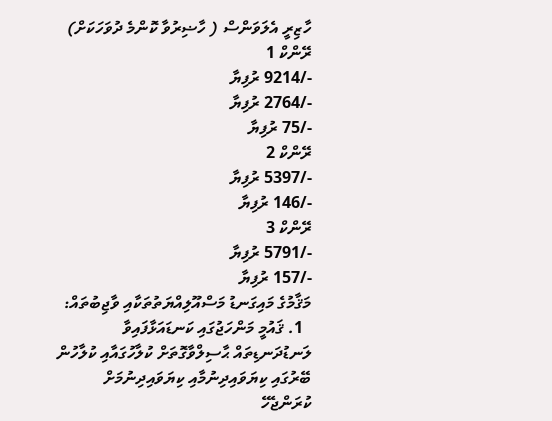ހާޒިރީ އެލަވަންސް ( ހާޟިރުވާ ކޮންމެ ދުވަހަކަށް)
ރޭންކް 1
-/9214 ރުފިޔާ
-/2764 ރުފިޔާ
-/75 ރުފިޔާ
ރޭންކް 2
-/5397 ރުފިޔާ
-/146 ރުފިޔާ
ރޭންކް 3
-/5791 ރުފިޔާ
-/157 ރުފިޔާ
މަޤާމުގެ މައިގަނޑު މަސްއޫލިއްޔަތުތަކާއި ވާޖިބުތައް:
  1. ޤައުމީ މަންހަޖުގައި ކަނޑައަޅާފައިވާ ލަނޑުދަނޑިތައް ޙާސިލްވާގޮތަށް ކުލާހުގައާއި ކުލާހުން ބޭރުގައި ކިޔަވައިދިނުމާއި ކިޔަވައިދިނުމަށް ކުރަންޖެހޭ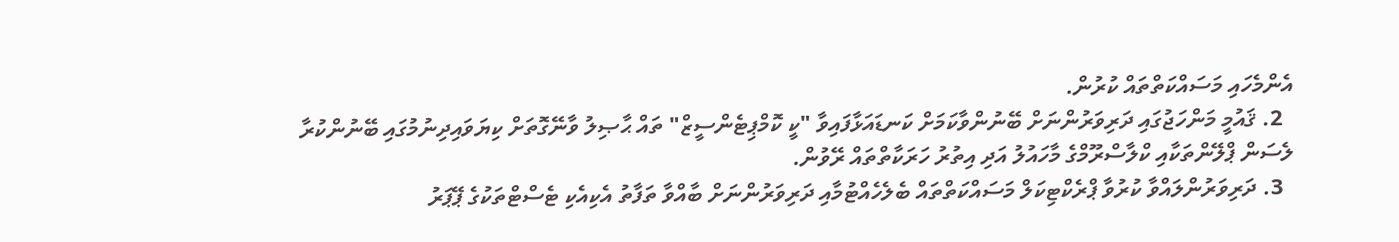އެންމެހައި މަސައްކަތްތައް ކުރުން.
  2. ޤައުމީ މަންހަޖުގައި ދަރިވަރުންނަށް ބޭނުންވާކަމަށް ކަނޑައަޅާފައިވާ "ކީ ކޮމްޕިޓެންސީޒް" ތައް ޙާޞިލު ވާނޭގޮތަށް ކިޔަވައިދިނުމުގައި ބޭނުންކުރާ ލެސަން ޕްލޭންތަކާއި ކްލާސްރޫމްގެ މާހައުލު އަދި އިތުރު ހަރަކާތްތައް ރޭވުން.
  3. ދަރިވަރުންލައްވާ ކުރުވާ ޕްރެކްޓިކަލް މަސައްކަތްތައް ބެލެހެއްޓުމާއި ދަރިވަރުންނަށް ބާއްވާ ތަފާތު އެކިއެކި ޓެސްޓްތަކުގެ ޕޭޕަރު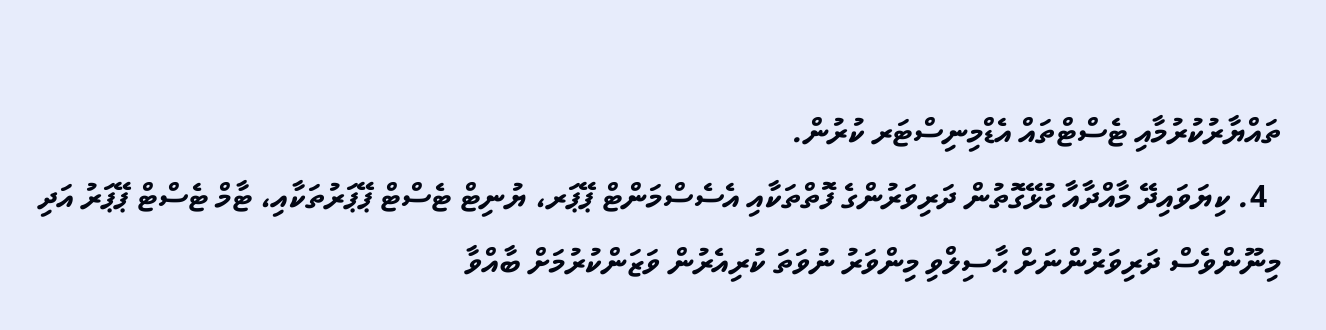ތައްޔާރުކުރުމާއި ޓެސްޓްތައް އެޑްމިނިސްޓަރ ކުރުން.
  4. ކިޔަވައިދޭ މާއްދާއާ ގުޅޭގޮތުން ދަރިވަރުންގެ ފޮތްތަކާއި އެސެސްމަންޓް ޕޭޕަރ، ޔުނިޓް ޓެސްޓް ޕޭޕަރުތަކާއި، ޓާމް ޓެސްޓް ޕޭޕަރު އަދި މިނޫންވެސް ދަރިވަރުންނަށް ޙާސިލްވި މިންވަރު ނުވަތަ ކުރިއެރުން ވަޒަންކުރުމަށް ބާއްވާ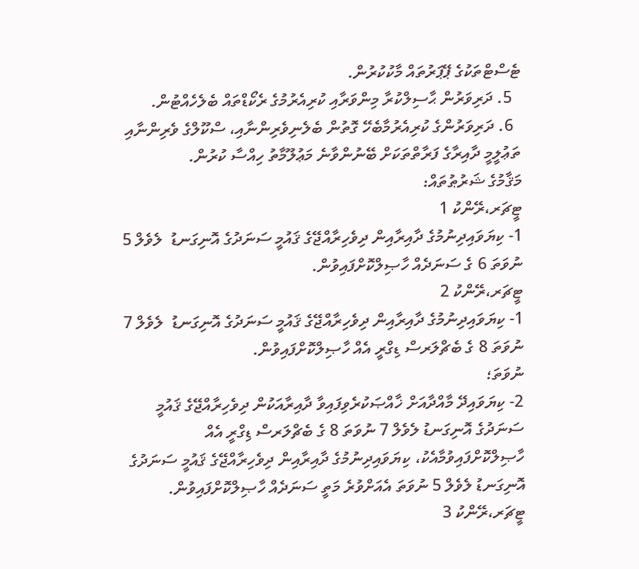ޓެސްޓްތަކުގެ ޕޭޕަރުތައް މާކުކުރުން.
  5. ދަރިވަރުން ޙާސިލްކުރާ މިންވަރާއި ކުރިއެރުމުގެ ރެކޯޑްތައް ބެލެހެއްޓުން.
  6. ދަރިވަރުންގެ ކުރިއެރުމާބެހޭ ގޮތުން ބެލެނިވެރިންނާއި، ސްކޫލްގެ ވެރިންނާއި ތަޢުލީމީ ދާއިރާގެ ފަރާތްތަކަށް ބޭނުންވާނެ މަޢުލޫމާތު ހިއްސާ ކުރުން.
މަޤާމުގެ ޝަރުޠުތައް:
ޓީޗަރ،ރޭންކު 1
1- ކިޔަވައިދިނުމުގެ ދާއިރާއިން ދިވެހިރާއްޖޭގެ ޤައުމީ ސަނަދުގެ އޮނިގަނޑު  ލެވެލް 5 ނުވަތަ 6 ގެ ސަނަދެއް ހާޞިލްކޮށްފައިވުން.
ޓީޗަރ،ރޭންކު 2
1- ކިޔަވައިދިނުމުގެ ދާއިރާއިން ދިވެހިރާއްޖޭގެ ޤައުމީ ސަނަދުގެ އޮނިގަނޑު  ލެވެލް 7 ނުވަތަ 8 ގެ ބެޗްލަރސް ޑިގްރީ އެއް ހާޞިލްކޮށްފައިވުން.
ނުވަތަ؛
2- ކިޔަވައިދޭ މާއްދާއަށް ޚާއްޞަކުރެވިފައިވާ ދާއިރާއަކުން ދިވެހިރާއްޖޭގެ ޤައުމީ ސަނަދުގެ އޮނިގަނޑު ލެވެލް 7 ނުވަތަ 8 ގެ ބެޗްލަރސް ޑިގްރީ އެއް ހާޞިލްކޮށްފައިވުމާއެކު، ކިޔަވައިދިނުމުގެ ދާއިރާއިން ދިވެހިރާއްޖޭގެ ޤައުމީ ސަނަދުގެ އޮނިގަނޑު ލެވެލް 5 ނުވަތަ އެއަށްވުރެ މަތީ ސަނަދެއް ހާޞިލްކޮށްފައިވުން.
ޓީޗަރ،ރޭންކު 3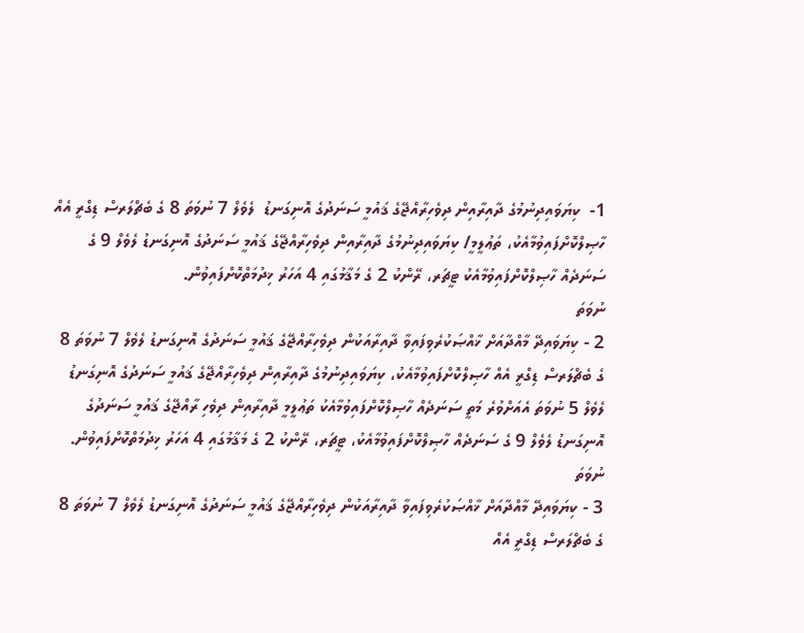1-  ކިޔަވައިދިނުމުގެ ދާއިރާއިން ދިވެހިރާއްޖޭގެ ޤައުމީ ސަނަދުގެ އޮނިގަނޑު  ލެވެލް 7 ނުވަތަ 8 ގެ ބެޗްލަރސް ޑިގްރީ އެއް ހާޞިލްކޮށްފައިވުމާއެކު، ތަޢުލީމީ/ ކިޔަވައިދިނުމުގެ ދާއިރާއިން ދިވެހިރާއްޖޭގެ ޤައުމީ ސަނަދުގެ އޮނިގަނޑު ލެވެލް 9 ގެ ސަނަދެއް ހާޞިލްކޮށްފައިވުމާއެކު ޓީޗަރ، ރޭންކު 2 ގެ މަޤާމުގައި 4 އަހަރު ޚިދުމަތްކޮށްފައިވުން.
ނުވަތަ
2 - ކިޔަވައިދޭ މާއްދާއަށް ޚާއްޞަކުރެވިފައިވާ ދާއިރާއަކުން ދިވެހިރާއްޖޭގެ ޤައުމީ ސަނަދުގެ އޮނިގަނޑު ލެވެލް 7 ނުވަތަ 8 ގެ ބެޗްލަރސް ޑިގްރީ އެއް ހާޞިލްކޮށްފައިވުމާއެކު، ކިޔަވައިދިނުމުގެ ދާއިރާއިން ދިވެހިރާއްޖޭގެ ޤައުމީ ސަނަދުގެ އޮނިގަނޑު ލެވެލް 5 ނުވަތަ އެއަށްވުރެ މަތީ ސަނަދެއް ހާޞިލްކޮށްފައިވުމާއެކު ތަޢުލީމީ ދާއިރާއިން ދިވެހި ރާއްޖޭގެ ޤައުމީ ސަނަދުގެ އޮނިގަނޑު ލެވެލް 9 ގެ ސަނަދެއް ހާޞިލްކޮށްފައިވުމާއެކު، ޓީޗަރ، ރޭންކު 2 ގެ މަޤާމުގައި 4 އަހަރު ޚިދުމަތްކޮށްފައިވުން.
ނުވަތަ
3 - ކިޔަވައިދޭ މާއްދާއަށް ޚާއްޞަކުރެވިފައިވާ ދާއިރާއަކުން ދިވެހިރާއްޖޭގެ ޤައުމީ ސަނަދުގެ އޮނިގަނޑު ލެވެލް 7 ނުވަތަ 8 ގެ ބެޗްލަރސް ޑިގްރީ އެއް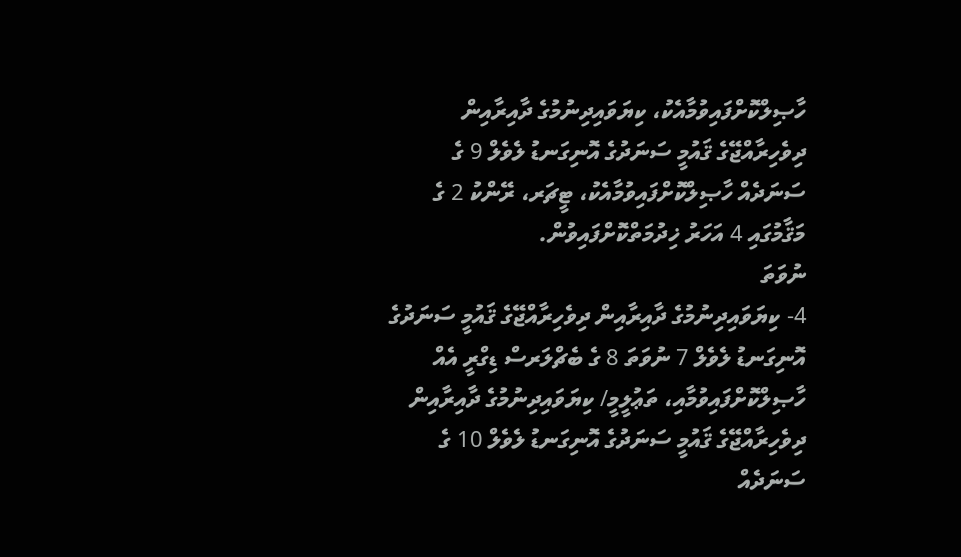ހާޞިލްކޮށްފައިވުމާއެކު، ކިޔަވައިދިނުމުގެ ދާއިރާއިން ދިވެހިރާއްޖޭގެ ޤައުމީ ސަނަދުގެ އޮނިގަނޑު ލެވެލް 9 ގެ ސަނަދެއް ހާޞިލްކޮށްފައިވުމާއެކު، ޓީޗަރ، ރޭންކު 2 ގެ މަޤާމުގައި 4 އަހަރު ޚިދުމަތްކޮށްފައިވުން.
ނުވަތަ
4- ކިޔަވައިދިނުމުގެ ދާއިރާއިން ދިވެހިރާއްޖޭގެ ޤައުމީ ސަނަދުގެ އޮނިގަނޑު ލެވެލް 7 ނުވަތަ 8 ގެ ބެޗްލަރސް ޑިގްރީ އެއް ހާޞިލްކޮށްފައިވުމާއި، ތަޢުލީމީ/ ކިޔަވައިދިނުމުގެ ދާއިރާއިން ދިވެހިރާއްޖޭގެ ޤައުމީ ސަނަދުގެ އޮނިގަނޑު ލެވެލް 10 ގެ ސަނަދެއް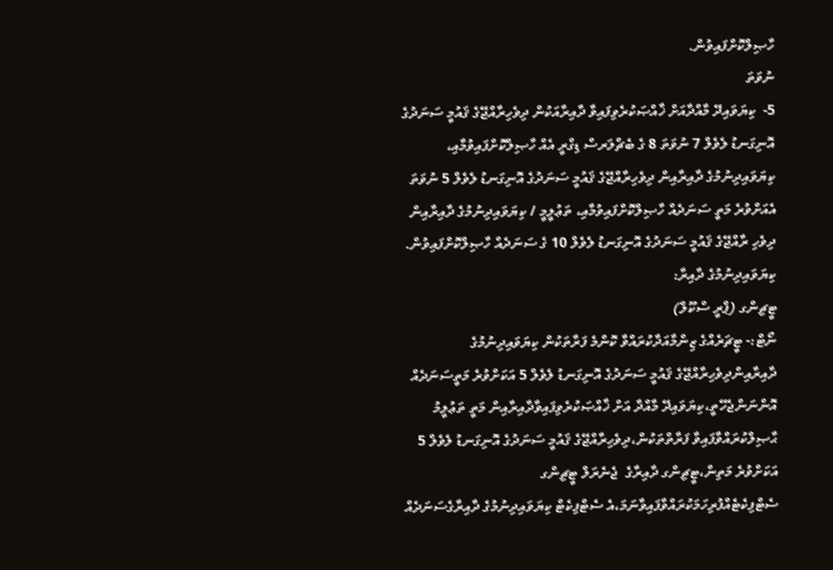ހާޞިލްކޮށްފައިވުން.
ނުވަތަ
5-  ކިޔަވައިދޭ މާއްދާއަށް ޚާއްޞަކުރެވިފައިވާ ދާއިރާއަކުން ދިވެހިރާއްޖޭގެ ޤައުމީ ސަނަދުގެ އޮނިގަނޑު ލެވެލް 7 ނުވަތަ 8 ގެ ބެޗްލަރސް ޑިގްރީ އެއް ހާޞިލްކޮށްފައިވުމާއި، ކިޔަވައިދިނުމުގެ ދާއިރާއިން ދިވެހިރާއްޖޭގެ ޤައުމީ ސަނަދުގެ އޮނިގަނޑު ލެވެލް 5 ނުވަތަ އެއަށްވުރެ މަތީ ސަނަދެއް ހާޞިލްކޮށްފައިވުމާއި، ތަޢުލީމީ / ކިޔަވައިދިނުމުގެ ދާއިރާއިން ދިވެހި ރާއްޖޭގެ ޤައުމީ ސަނަދުގެ އޮނިގަނޑު ލެވެލް 10 ގެ ސަނަދެއް ހާޞިލްކޮށްފައިވުން.
ކިޔަވައިދިނުމުގެ ދާއިރާ:
ޓީޗިންގ (ޕްރީ ސްކޫލް)
ނޯޓް:- ޓީޗަރެއްގެ ޒިންމާއަދާކުރައްވާ ކޮންމެ ފަރާތަކުން ކިޔަވައިދިނުމުގެ ދާއިރާއިންދިވެހިރާއްޖޭގެ ޤައުމީ ސަނަދުގެ އޮނިގަނޑު ލެވެލް 5 އަކަށްވުރެ މަތީސަނަދެއް އޮންނަންޖެހޭތީ،ކިޔަވައިދޭ މާއްދާ އަށް ޚާއްޞަކުރެވިފައިވާދާއިރާއިން މަތީ ތަޢުލީމު ޙާޞިލްކުރައްވާފައިވާ ފަރާތްތަކުން،ދިވެހިރާއްޖޭގެ ޤައުމީ ސަނަދުގެ އޮނިގަނޑު ލެވެލް 5 އަކަށްވުރެ މަތިން،ޓީޗިންގ ދާއިރާގެ  ޖެނެރަލް ޓީޗިންގ ސެޓްފިކެޓެއްފުރިހަމަކުރައްވާފައިވާނަމަ،އެ ސެޓްފިކެޓް ކިޔަވައިދިނުމުގެ ދާއިރާގެސަނަދެއް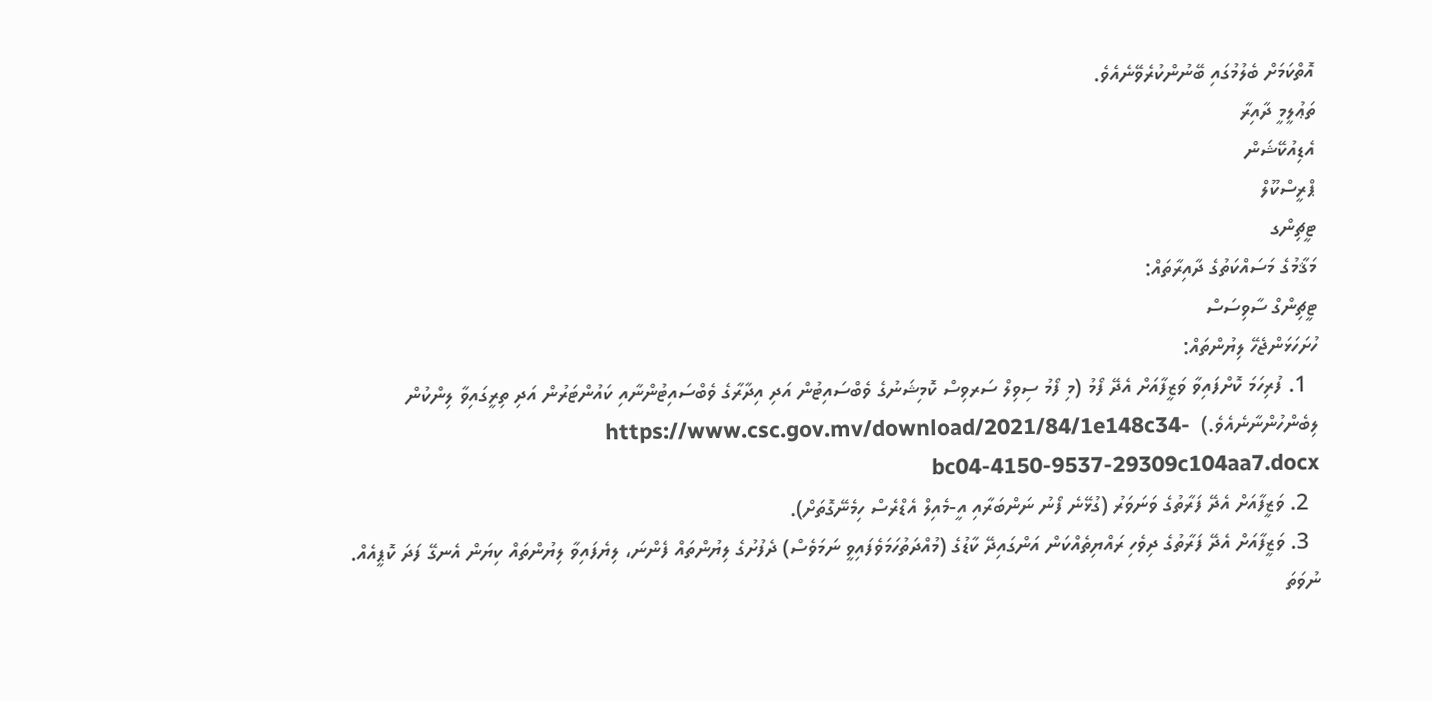އޮތްކަމަށް ބެލުމުގައި ބޭނުންކުރެވޭނެއެވެ.
ތަޢުލީމީ ދާއިރާ
އެޑިއުކޭޝަން
ޕްރީސްކޫލް
ޓީޗިންގ
މަޤާމުގެ މަސައްކަތުގެ ދާއިރާތައް:
ޓީޗިންގް ސާވިސަސް
ހުށަހަޅަންޖެހޭ ލިޔުންތައް:
  1. ފުރިހަމަ ކޮށްފައިވާ ވަޒީފާއަށް އެދޭ ފޯމު (މި ފޯމު ސިވިލް ސަރވިސް ކޮމިޝަނުގެ ވެބްސައިޓުން އަދި އިދާރާގެ ވެބްސައިޓުންނާއި ކައުންޓަރުން އަދި ތިރީގައިވާ ލިންކުން ލިބެންހުންނާނެއެވެ.)  https://www.csc.gov.mv/download/2021/84/1e148c34-bc04-4150-9537-29309c104aa7.docx
  2. ވަޒީފާއަށް އެދޭ ފަރާތުގެ ވަނަވަރު (ގުޅޭނެ ފޯނު ނަންބަރާއި އީ-މެއިލް އެޑްރެސް ހިމެނޭގޮތަށް).
  3. ވަޒީފާއަށް އެދޭ ފަރާތުގެ ދިވެހި ރައްޔިތެއްކަން އަންގައިދޭ ކާޑުގެ (މުއްދަތުހަމަވެފައިވީ ނަމަވެސް) ދެފުށުގެ ލިޔުންތައް ފެންނަ، ލިޔެފައިވާ ލިޔުންތައް ކިޔަން އެނގޭ ފަދަ ކޮޕީއެއް. ނުވަތަ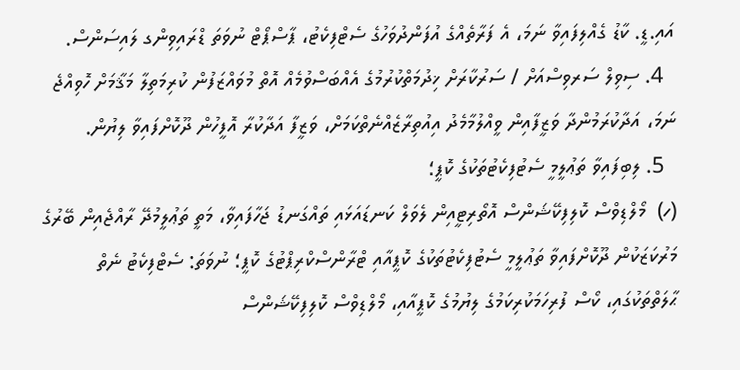އައި.ޑީ. ކާޑު ގެއްލިފައިވާ ނަމަ، އެ ފަރާތެއްގެ އުފަންދުވަހުގެ ސެޓްފިކެޓު، ޕާސްޕޯޓް ނުވަތަ ޑްރައިވިންގ ލައިސަންސް.
  4. ސިވިލް ސަރވިސްއަށް / ސަރުކާރަށް ޚިދުމަތްކުރުމުގެ އެއްބަސްވުމެއް އޮތް މުވައްޒަފުން ކުރިމަތިލާ މަޤާމަށް ހޮވިއްޖެ ނަމަ، އަދާކުރަމުންދާ ވަޒީފާއިން ވީއްލުމާމެދު އިއުތިރާޒެއްނެތްކަމަށް، ވަޒީފާ އަދާކުރާ އޮފީހުން ދޫކޮށްފައިވާ ލިޔުން.
  5. ލިބިފައިވާ ތަޢުލީމީ ސެޓުފިކެޓުތަކުގެ ކޮޕީ؛
(ހ)  މޯލްޑިވްސް ކޮލިފިކޭޝަންސް އޮތޯރިޓީއިން ލެވަލް ކަނޑައަޅައި ތައްގަނޑު ޖަހާފައިވާ، މަތީ ތަޢުލީމުދޭ ރާއްޖެއިން ބޭރުގެ މަރުކަޒަކުން ދޫކޮށްފައިވާ ތަޢުލީމީ ސެޓުފިކެޓުތަކުގެ ކޮޕީއާއި ޓްރާންސްކްރިޕްޓުގެ ކޮޕީ؛ ނުވަތަ: ސެޓްފިކެޓު ނެތް ޙާލަތްތަކުގައި، ކޯސް ފުރިހަމަކުރިކަމުގެ ލިޔުމުގެ ކޮޕީއާއި، މޯލްޑިވްސް ކޮލިފިކޭޝަންސް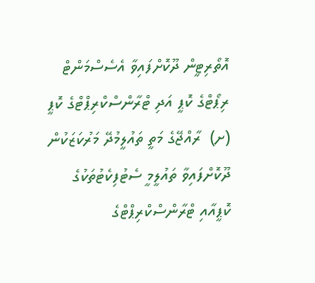އޮތޯރިޓީން ދޫކޮށްފައިވާ އެސެސްމަންޓް ރިޕޯޓްގެ ކޮޕީ އަދި ޓްރާންސްކްރިޕްޓްގެ ކޮޕީ
(ށ)  ރާއްޖޭގެ މަތީ ތައުލީމުދޭ މަރުކަޒަކުން ދޫކޮށްފައިވާ ތައުލީމީ ސެޓުފިކެޓުތަކުގެ ކޮޕީއާއި ޓްރާންސްކްރިޕްޓްގެ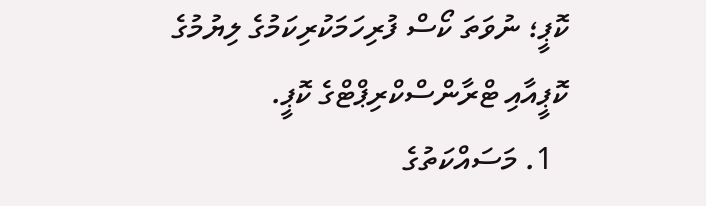ކޮޕީ؛ ނުވަތަ ކޯސް ފުރިހަމަކުރިކަމުގެ ލިޔުމުގެ ކޮޕީއާއި ޓްރާންސްކްރިޕްޓްގެ ކޮޕީ.
  1. މަސައްކަތުގެ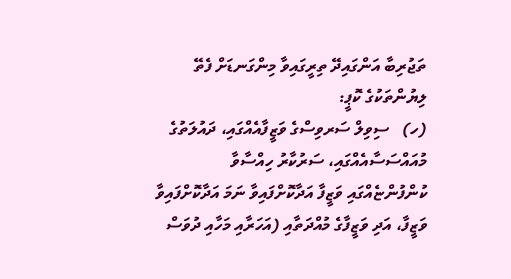ތަޖުރިބާ އަންގައިދޭ ތިރީގައިވާ މިންގަނޑަށް ފެތޭ ލިޔުންތަކުގެ ކޮޕީ:
(ހ)   ސިވިލް ސަރވިސްގެ ވަޒީފާއެއްގައި، ދައުލަތުގެ މުއައްސަސާއެއްގައި، ސަރުކާރު ހިއްސާވާ ކުންފުންޏެއްގައި ވަޒީފާ އަދާކޮށްފައިވާ ނަމަ އަދާކޮށްފައިވާ ވަޒީފާ، އަދި ވަޒީފާގެ މުއްދަތާއި (އަހަރާއި މަހާއި ދުވަސް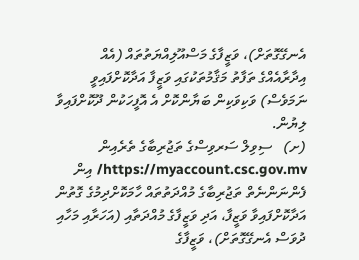އެނގޭގޮތަށް)، ވަޒީފާގެ މަސްއޫލިއްޔަތުތައް (އެއް އިދާރާއެއްގެ ތަފާތު މަޤާމުތަކުގައި ވަޒީފާ އަދާކޮށްފައިވީ ނަމަވެސް) ވަކިވަކިން ބަޔާންކޮށް އެ އޮފީހަކުން ދޫކޮށްފައިވާ ލިޔުން.
(ށ)   ސިވިލް ސަރވިސްގެ ތަޖުރިބާގެ ތެރެއިން https://myaccount.csc.gov.mv/ އިން ފެންނަންނެތް ތަޖުރިބާގެ މުއްދަތުތައް ހާމަކޮށްދިމުގެ ގޮތުން އަދާކޮށްފައިވާ ވަޒީފާ، އަދި ވަޒީފާގެ މުއްދަތާއި (އަހަރާއި މަހާއި ދުވަސް އެނގޭގޮތަށް)، ވަޒީފާގެ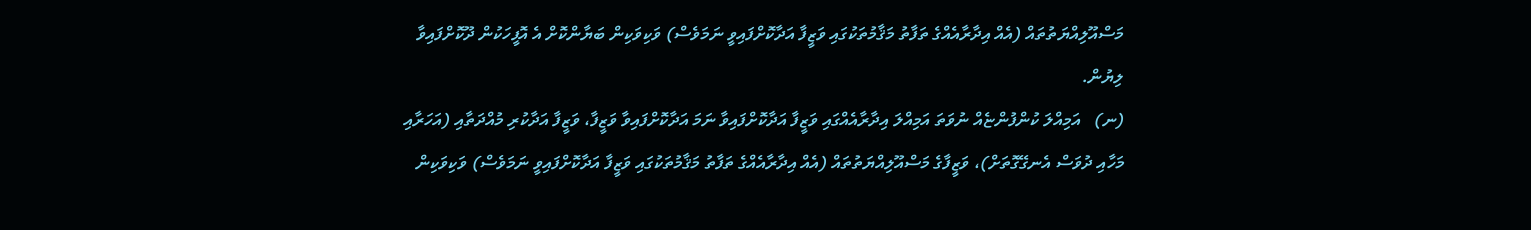މަސްއޫލިއްޔަތުތައް (އެއް އިދާރާއެއްގެ ތަފާތު މަޤާމުތަކުގައި ވަޒީފާ އަދާކޮށްފައިވީ ނަމަވެސް) ވަކިވަކިން ބަޔާންކޮށް އެ އޮފީހަކުން ދޫކޮށްފައިވާ ލިޔުން.
(ނ)   އަމިއްލަ ކުންފުންޏެއް ނުވަތަ އަމިއްލަ އިދާރާއެއްގައި ވަޒީފާ އަދާކޮށްފައިވާ ނަމަ އަދާކޮށްފައިވާ ވަޒީފާ، ވަޒީފާ އަދާކުރި މުއްދަތާއި (އަހަރާއި މަހާއި ދުވަސް އެނގޭގޮތަށް)، ވަޒީފާގެ މަސްއޫލިއްޔަތުތައް (އެއް އިދާރާއެއްގެ ތަފާތު މަޤާމުތަކުގައި ވަޒީފާ އަދާކޮށްފައިވީ ނަމަވެސް) ވަކިވަކިން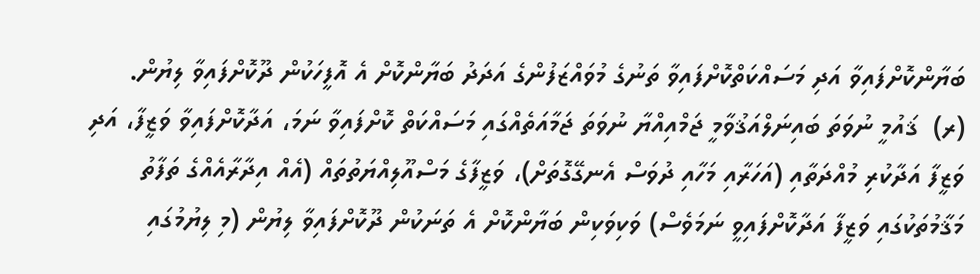ބަޔާންކޮށްފައިވާ އަދި މަސައްކަތްކޮށްފައިވާ ތަނުގެ މުވައްޒަފުންގެ އަދަދު ބަޔާންކޮށް އެ އޮފީހަކުން ދޫކޮށްފައިވާ ލިޔުން.
(ރ)  ޤައުމީ ނުވަތަ ބައިނަލްއަޤުވާމީ ޖަމްއިއްޔާ ނުވަތަ ޖަމާއަތެއްގައި މަސައްކަތް ކޮށްފައިވާ ނަމަ، އަދާކޮށްފައިވާ ވަޒީފާ، އަދި ވަޒީފާ އަދާކުރި މުއްދަތާއި (އަހަރާއި މަހާއި ދުވަސް އެނގޭގޮތަށް)، ވަޒީފާގެ މަސްއޫލިއްޔަތުތައް (އެއް އިދާރާއެއްގެ ތަފާތު މަޤާމުތަކުގައި ވަޒީފާ އަދާކޮށްފައިވީ ނަމަވެސް) ވަކިވަކިން ބަޔާންކޮށް އެ ތަނަކުން ދޫކޮށްފައިވާ ލިޔުން (މި ލިޔުމުގައި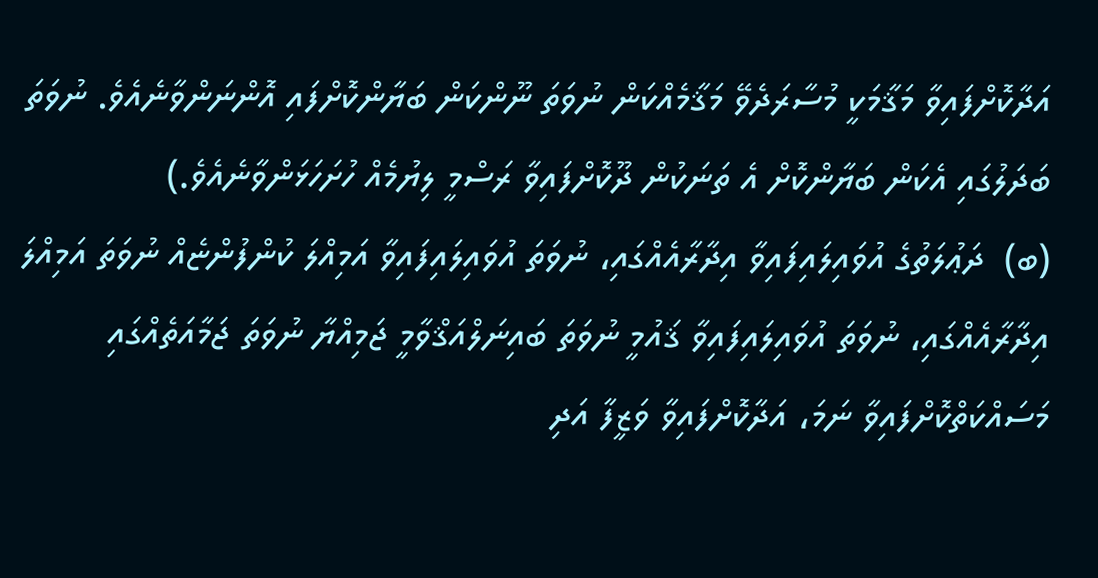އަދާކޮށްފައިވާ މަޤާމަކީ މުސާރަދެވޭ މަޤާމެއްކަން ނުވަތަ ނޫންކަން ބަޔާންކޮށްފައި އޮންނަންވާނެއެވެ. ނުވަތަ ބަދަލުގައި އެކަން ބަޔާންކޮށް އެ ތަނަކުން ދޫކޮށްފައިވާ ރަސްމީ ލިޔުމެއް ހުށަހަޅަންވާނެއެވެ.)
(ބ)  ދަޢުލަތުގެ އުވައިލައިފައިވާ އިދާރާއެއްގައި، ނުވަތަ އުވައިލައިފައިވާ އަމިއްލަ ކުންފުންޏެއް ނުވަތަ އަމިއްލަ އިދާރާއެއްގައި، ނުވަތަ އުވައިލައިފައިވާ ޤައުމީ ނުވަތަ ބައިނަލްއަޤްވާމީ ޖަމިއްޔާ ނުވަތަ ޖަމާއަތެއްގައި މަސައްކަތްކޮށްފައިވާ ނަމަ، އަދާކޮށްފައިވާ ވަޒީފާ އަދި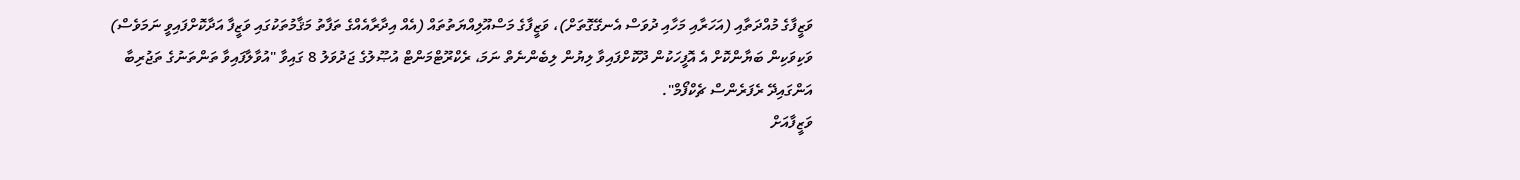ވަޒީފާގެ މުއްދަތާއި (އަހަރާއި މަހާއި ދުވަސް އެނގޭގޮތަށް)، ވަޒީފާގެ މަސްއޫލިއްޔަތުތައް (އެއް އިދާރާއެއްގެ ތަފާތު މަޤާމުތަކުގައި ވަޒީފާ އަދާކޮށްފައިވީ ނަމަވެސް) ވަކިވަކިން ބަޔާންކޮށް އެ އޮފީހަކުން ދޫކޮށްފައިވާ ލިޔުން ލިބެންނެތް ނަމަ، ރެކްރޫޓްމަންޓް އުޞޫލުގެ ޖަދުވަލު 8 ގައިވާ "އުވާލާފައިވާ ތަންތަނުގެ ތަޖުރިބާ އަންގައިދޭ ރެފަރެންސް ޗެކްފޯމް".
ވަޒީފާއަށް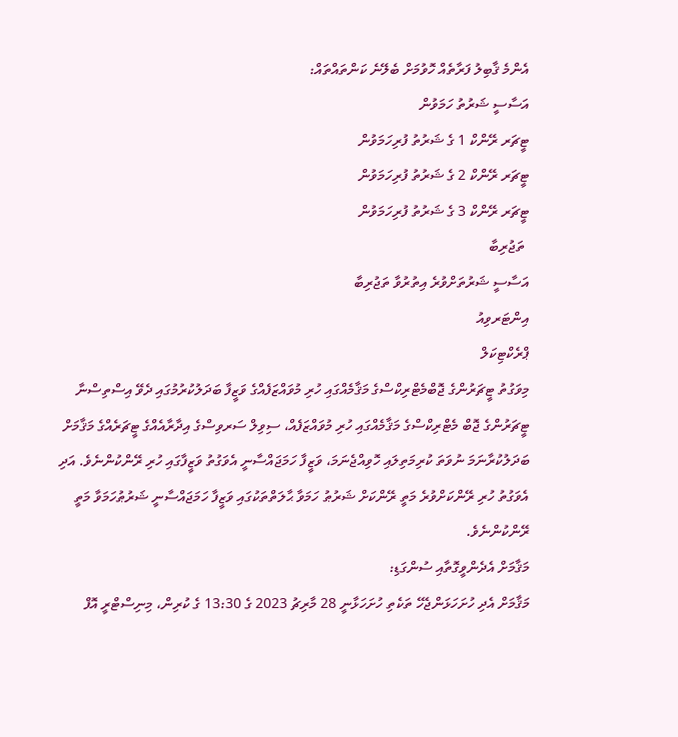އެންމެ ޤާބިލު ފަރާތެއް ހޮވުމަށް ބެލޭނެ ކަންތައްތައް:
އަސާސީ ޝަރުތު ހަމަވުން
ޓީޗަރ ރޭންކް 1 ގެ ޝަރުތު ފުރިހަމަވުން
ޓީޗަރ ރޭންކް 2 ގެ ޝަރުތު ފުރިހަމަވުން
ޓީޗަރ ރޭންކް 3 ގެ ޝަރުތު ފުރިހަމަވުން
 ތަޖުރިބާ
އަސާސީ ޝަރުތަށްވުރެ އިތުރުވާ ތަޖުރިބާ
އިންޓަރވިއު
ޕްރެކްޓިކަލް
މިވަގުތު ޓީޗަރުންގެ ޖޮބްމެޓްރިކްސްގެ މަޤާމެއްގައި ހުރި މުވައްޒަފެއްގެ ވަޒީފާ ބަދަލުކުރުމުގައި ދެވޭ އިސްތިސްނާ
ޓީޗަރުންގެ ޖޮބް މެޓްރިކްސްގެ މަޤާމެއްގައި ހުރި މުވައްޒަފެއް، ސިވިލް ސަރވިސްގެ އިދާރާއެއްގެ ޓީޗަރެއްގެ މަޤާމަށް ބަދަލުކުރާނަމަ ނުވަތަ ކުރިމަތިލައި ހޮވިއްޖެނަމަ، ވަޒީފާ ހަމަޖައްސާނީ އެވަގުތު ވަޒީފާގައި ހުރި ރޭންކުންނެވެ. އަދި އެވަގުތު ހުރި ރޭންކަށްވުރެ މަތީ ރޭންކަށް ޝަރުޠު ހަމަވާ ޙާލަތްތަކުގައި ވަޒީފާ ހަމަޖައްސާނީ ޝަރުޠުހަމަވާ މަތީ ރޭންކުންނެވެ.
މަޤާމަށް އެދެންވީގޮތާއި ސުންގަޑި:
މަޤާމަށް އެދި ހުށަހަޅަންޖެހޭ ތަކެތި ހުށަހަޅާނީ 28 މާރިޗު 2023 ގެ 13:30 ގެ ކުރިން، މިނިސްޓްރީ އޮފް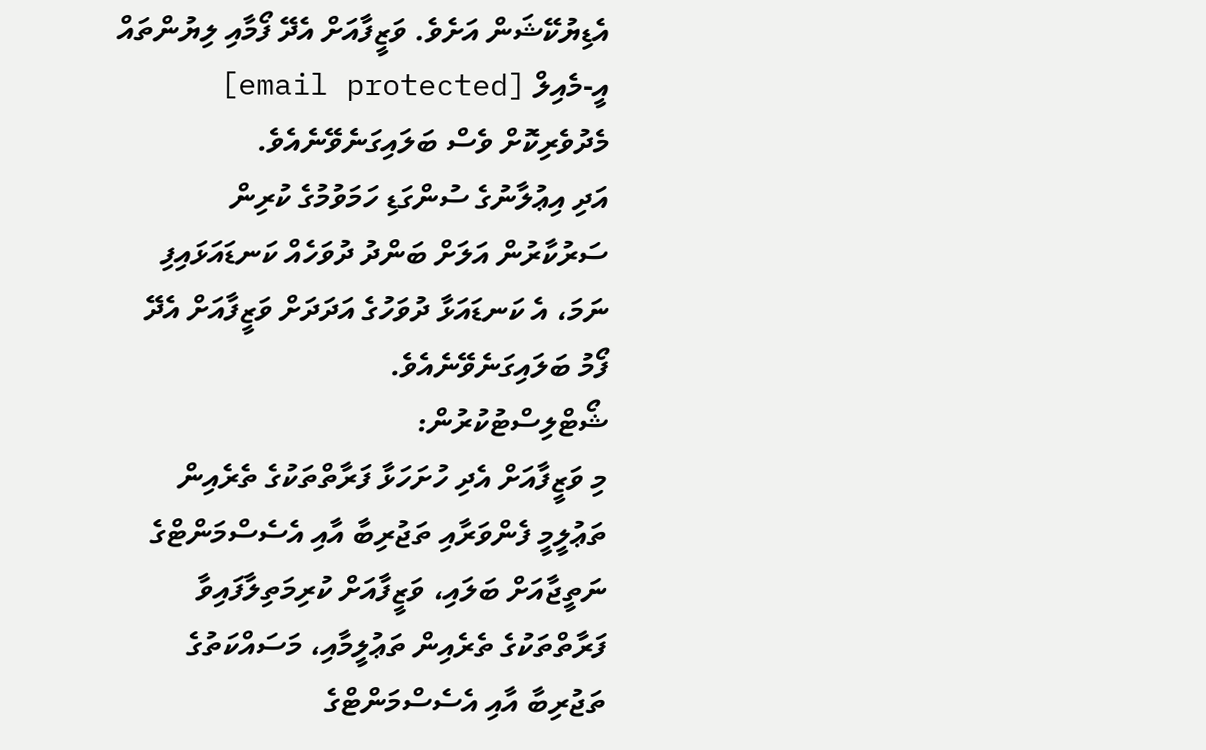އެޑިޔުކޭޝަން އަށެވެ. ވަޒީފާއަށް އެދޭ ފޯމާއި ލިޔުންތައް އީ-މެއިލް [email protected] މެދުވެރިކޮށް ވެސް ބަލައިގަނެވޭނެއެވެ.
އަދި އިޢުލާނުގެ ސުންގަޑި ހަމަވުމުގެ ކުރިން ސަރުކާރުން އަލަށް ބަންދު ދުވަހެއް ކަނޑައަޅައިފި ނަމަ، އެ ކަނޑައަޅާ ދުވަހުގެ އަދަދަށް ވަޒީފާއަށް އެދޭ ފޯމު ބަލައިގަނެވޭނެއެވެ.
ޝޯޓްލިސްޓުކުރުން:
މި ވަޒީފާއަށް އެދި ހުށަހަޅާ ފަރާތްތަކުގެ ތެރެއިން ތަޢުލީމީ ފެންވަރާއި ތަޖުރިބާ އާއި އެސެސްމަންޓްގެ ނަތީޖާއަށް ބަލައި، ވަޒީފާއަށް ކުރިމަތިލާފައިވާ ފަރާތްތަކުގެ ތެރެއިން ތަޢުލީމާއި، މަސައްކަތުގެ ތަޖުރިބާ އާއި އެސެސްމަންޓްގެ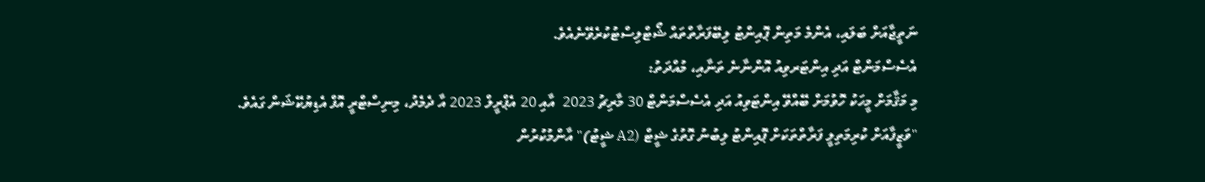ނަތީޖާއަށް ބަލައި، އެންމެ މަތިން ޕޮއިންޓު ލިބޭފަރާތްތައް ޝޯޓްލިސްޓުކުރެވޭނެއެވެ.
އެސެސްމަންޓް އަދި އިންޓަރވިއު އޮންނާނެ ތަނާއި، މުއްދަތު:
މި މަޤާމަށް މީހަކު ހޮވުމަށް ބޭއްވޭ އިންޓަވިއު އަދި އެސެސްމަންޓް 30 މާރިޗު 2023  އާއި 20 އެޕްރީލް 2023 އާ ދެމެދު، މިނިސްޓްރީ އޮފް އެޑިޔުކޭޝަން ގައެވެ.
"ވަޒީފާއަށް ކުރިމަތިލީ ފަރާތްތަކަށް ޕޮއިންޓު ލިބުނު ގޮތުގެ ޝީޓް (A2 ޝީޓު)" އާންމުކުރުން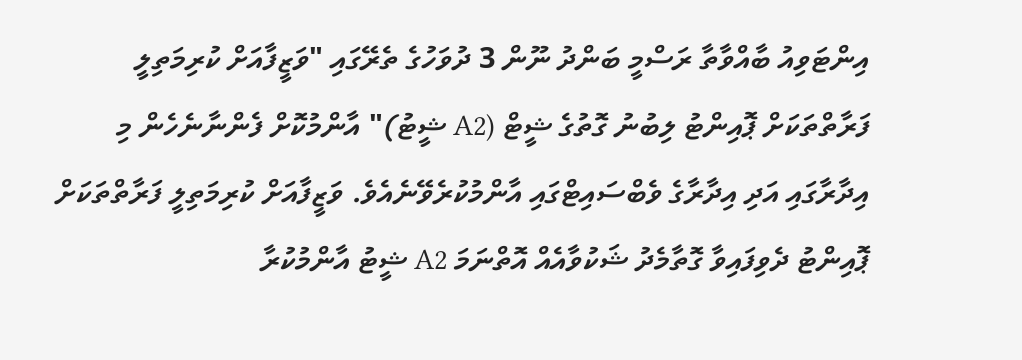އިންޓަވިއު ބާއްވާތާ ރަސްމީ ބަންދު ނޫން 3 ދުވަހުގެ ތެރޭގައި "ވަޒީފާއަށް ކުރިމަތިލީ ފަރާތްތަކަށް ޕޮއިންޓު ލިބުނު ގޮތުގެ ޝީޓް (A2 ޝީޓު)" އާންމުކޮށް ފެންނާނެހެން މި އިދާރާގައި އަދި އިދާރާގެ ވެބްސައިޓްގައި އާންމުކުރެވޭނެއެވެ. ވަޒީފާއަށް ކުރިމަތިލީ ފަރާތްތަކަށް ޕޮއިންޓު ދެވިފައިވާ ގޮތާމެދު ޝަކުވާއެއް އޮތްނަމަ A2 ޝީޓު އާންމުކުރާ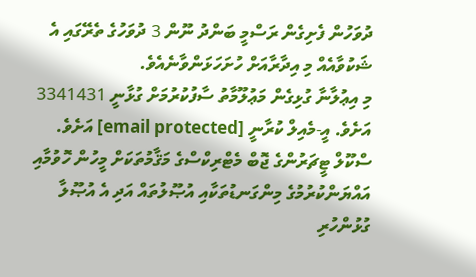ދުވަހުން ފެށިގެން ރަސްމީ ބަންދު ނޫން 3 ދުވަހުގެ ތެރޭގައި އެ ޝަކުވާއެއް މި އިދާރާއަށް ހުށަހަޅަންވާނެއެވެ.
މި އިޢުލާނާ ގުޅިގެން މަޢުލޫމާތު ސާފުކުރުމަށް ގުޅާނީ 3341431 އަށެވެ. އީ-މެއިލް ކުރާނީ [email protected] އަށެވެ.
ސްކޫލް ޓީޗަރުންގެ ޖޮބް މެޓްރިކްސްގެ މަޤާމުތަކަށް މީހުން ހޮވުމާއި އައްޔަންކުރުމުގެ މިންގަނޑުތަކާއި އުޞޫލުތައް އަދި އެ އުޞޫލާ ގުޅުންހުރި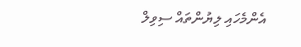އެންމެހައި ލިޔުންތައް ސިވިލް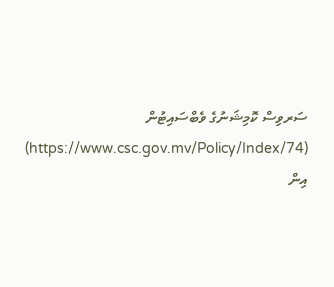ސަރވިސް ކޮމިޝަނުގެ ވެބްސައިޓުން (https://www.csc.gov.mv/Policy/Index/74) އިން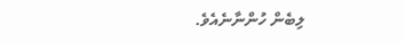ލިބެން ހުންނާނެއެވެ.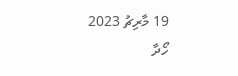19 މާރިޗު 2023
ހޯދާ